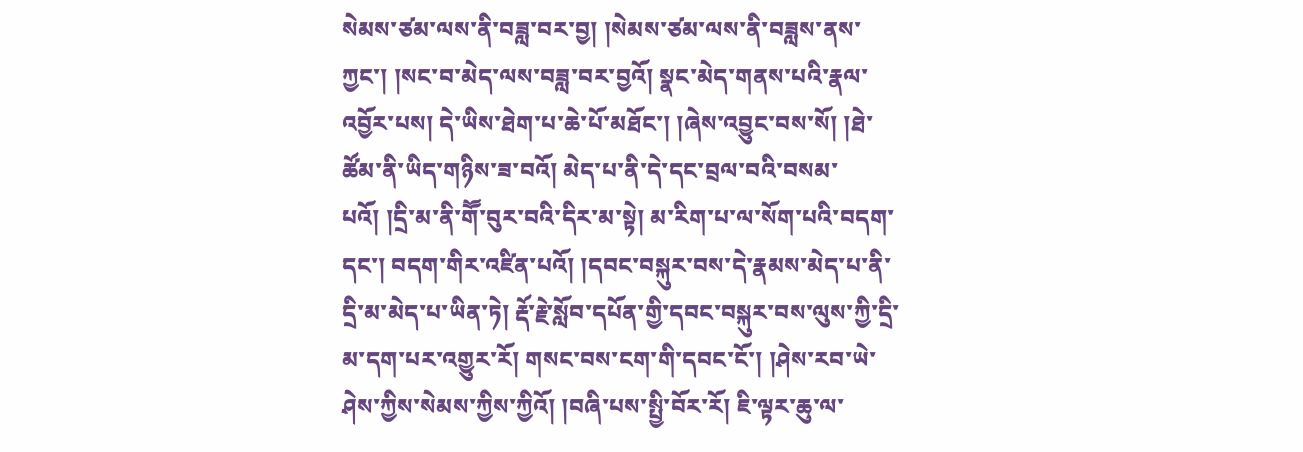སེམས་ཙམ་ལས་ནི་བཟླ་བར་བྱ། །སེམས་ཙམ་ལས་ནི་བཟླས་ནས་ཀྱང་། །སང་བ་མེད་ལས་བཟླ་བར་བྱའོ། སྣང་མེད་གནས་པའི་རྣལ་འབྱོར་པས། དེ་ཡིས་ཐེག་པ་ཆེ་པོ་མཐོང་། །ཞེས་འབྱུང་བས་སོ། །ཐེ་ཚོམ་ནི་ཡིད་གཉིས་ཟ་བའོ། མེད་པ་ནི་དེ་དང་བྲལ་བའི་བསམ་པའོ། །དྲི་མ་ནི་གཽ་བུར་བའི་དིར་མ་སྟེ། མ་རིག་པ་ལ་སོག་པའི་བདག་དང་། བདག་གིར་འཛིན་པའོ། །དབང་བསྐུར་བས་དེ་རྣམས་མེད་པ་ནི་དྲི་མ་མེད་པ་ཡིན་ཏེ། རྡོ་རྗེ་སློབ་དཔོན་གྱི་དབང་བསྐུར་བས་ལུས་ཀྱི་དྲི་མ་དག་པར་འགྱུར་རོ། གསང་བས་ངག་གི་དབང་ངོ་། །ཤེས་རབ་ཡེ་ཤེས་ཀྱིས་སེམས་ཀྱིས་ཀྱིའོ། །བཞི་པས་སྤྱི་བོར་རོ། ཇི་ལྟར་ཆུ་ལ་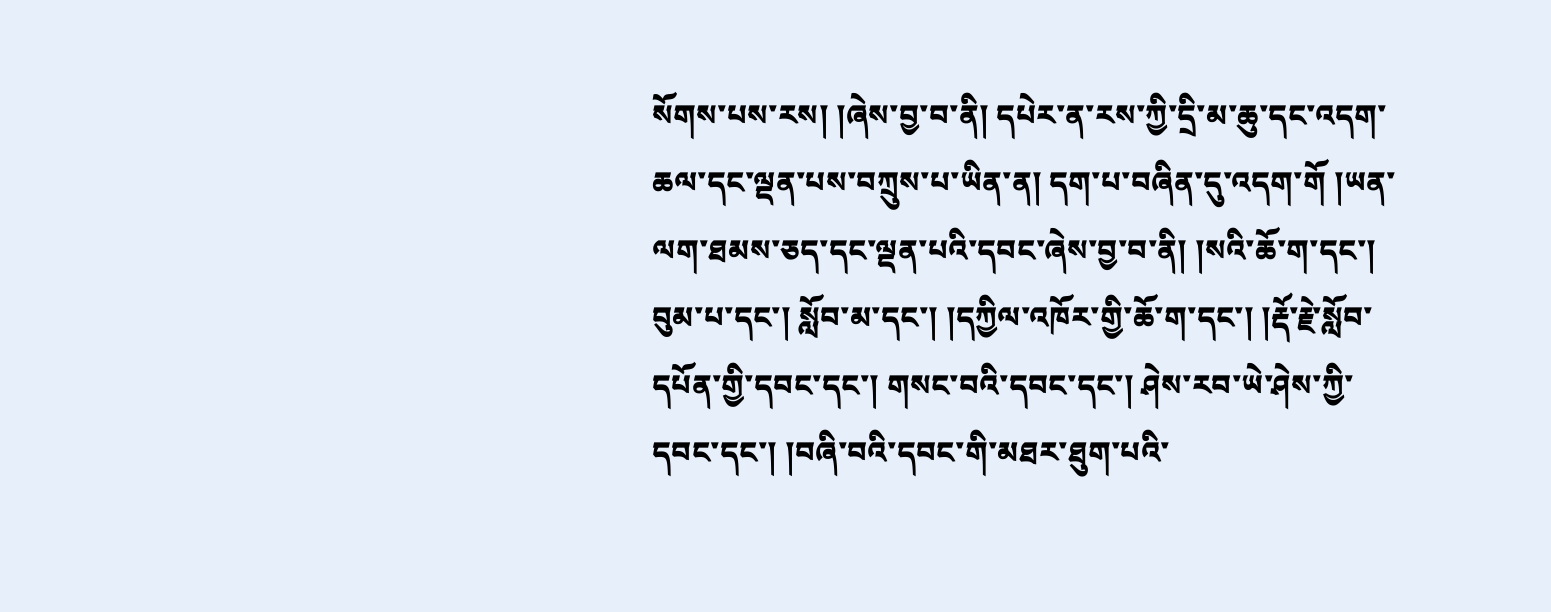སོགས་པས་རས། །ཞེས་བྱ་བ་ནི། དཔེར་ན་རས་ཀྱི་དྲི་མ་ཆུ་དང་འདག་ཆལ་དང་ལྡན་པས་བཀྲུས་པ་ཡིན་ན། དག་པ་བཞིན་དུ་འདག་གོ །ཡན་ལག་ཐམས་ཅད་དང་ལྡན་པའི་དབང་ཞེས་བྱ་བ་ནི། །སའི་ཆོ་ག་དང་། བུམ་པ་དང་། སློབ་མ་དང་། །དཀྱིལ་འཁོར་གྱི་ཆོ་ག་དང་། །རྡོ་རྗེ་སློབ་དཔོན་གྱི་དབང་དང་། གསང་བའི་དབང་དང་། ཤེས་རབ་ཡེ་ཤེས་ཀྱི་དབང་དང་། །བཞི་བའི་དབང་གི་མཐར་ཐུག་པའི་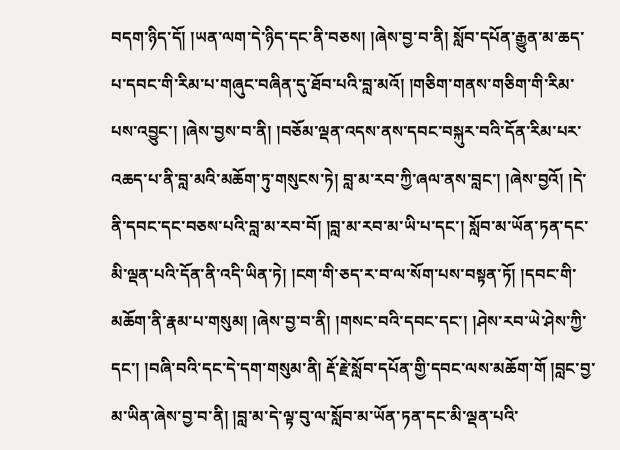བདག་ཉིད་དོ། །ཡན་ལག་དེ་ཉིད་དང་ནི་བཅས། །ཞེས་བྱ་བ་ནི། སློབ་དཔོན་རྒྱུན་མ་ཆད་པ་དབང་གི་རིམ་པ་གཞུང་བཞིན་དུ་ཐོབ་པའི་བླ་མའོ། །གཅིག་གནས་གཅིག་གི་རིམ་པས་འབྱུང་། །ཞེས་བྱས་བ་ནི། །བཅོམ་ལྡན་འདས་ནས་དབང་བསྐུར་བའི་དོན་རིམ་པར་འཆད་པ་ནི་བླ་མའི་མཆོག་ཏུ་གསུངས་ཏེ། བླ་མ་རབ་ཀྱི་ཞལ་ནས་བླང་། །ཞེས་བྱའོ། །དེ་ནི་དབང་དང་བཅས་པའི་བླ་མ་རབ་བོ། །བླ་མ་རབ་མ་ཡི་པ་དང་། སློབ་མ་ཡོན་ཏན་དང་མི་ལྡན་པའི་དོན་ནི་འདི་ཡིན་ཏེ། །ངག་གི་ཅད་ར་བ་ལ་སོག་པས་བསྟན་ཏོ། །དབང་གི་མཆོག་ནི་རྣམ་པ་གསུམ། །ཞེས་བྱ་བ་ནི། །གསང་བའི་དབང་དང་། །ཤེས་རབ་ཡེ་ཤེས་ཀྱི་དང་། །བཞི་བའི་དང་དེ་དག་གསུམ་ནི། རྡོ་རྗེ་སློབ་དཔོན་གྱི་དབང་ལས་མཆོག་གོ །བླང་བྱ་མ་ཡིན་ཞེས་བྱ་བ་ནི། །བླ་མ་དེ་ལྟ་བུ་ལ་སློབ་མ་ཡོན་ཏན་དང་མི་ལྡན་པའི་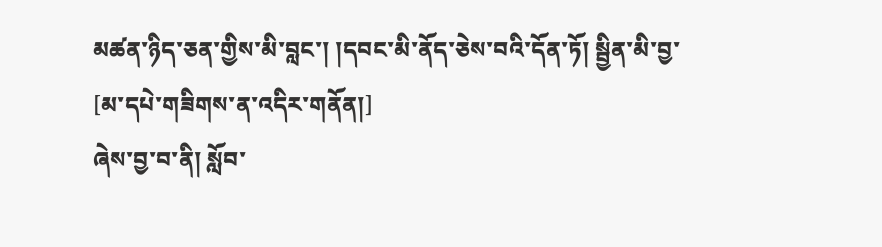མཚན་ཉིད་ཅན་གྱིས་མི་བླང་། །དབང་མི་ནོད་ཅེས་བའི་དོན་ཏོ། སྦྱིན་མི་བྱ་
[མ་དཔེ་གཟིགས་ན་འདིར་གནོན།]
ཞེས་བྱ་བ་ནི། སློབ་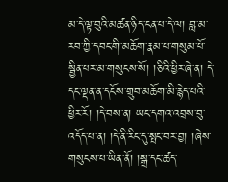མ་དེ་ལྟ་བུའི་མཚན་ཉིད་ངན་པ་དེ་ལ། བླ་མ་རབ་ཀྱི་དབང་གི་མཆོག་རྣམ་པ་གསུམ་པོ་སྦྱིན་པར་མ་གསུངས་སོ། །ཅིའི་ཕྱིར་ཞེ་ན། དེ་དང་ལྡན་ན་དངོས་གྲུབ་མཆོག་མི་རྙེད་པའི་ཕྱིར་རོ། །དེ་བས་ན། ཡང་དགའ་འབྲས་བུ་འདོད་པ་ན། །དེ་ནི་རིང་དུ་སྤང་བར་བྱ། །ཞེས་གསུངས་པ་ཡིན་ནོ། །སྒྲ་དང་ཚད་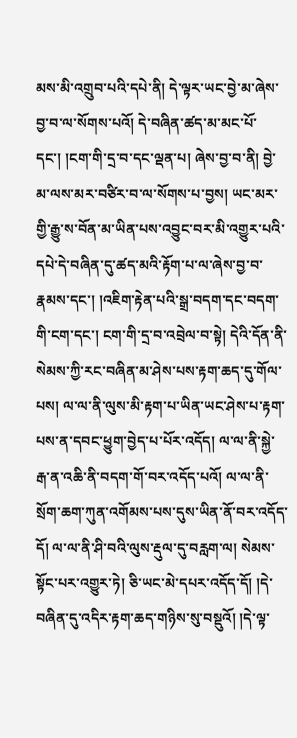མས་མི་འགྲུབ་པའི་དཔེ་ནི། དེ་ལྟར་ཡང་བྱེ་མ་ཞེས་བྱ་བ་ལ་སོགས་པའོ། དེ་བཞིན་ཚད་མ་མང་པོ་དང་། །ངག་གི་དྲ་བ་དང་ལྡན་པ། ཞེས་བྱ་བ་ནི། བྱེ་མ་ལས་མར་བཙིར་བ་ལ་སོགས་པ་བྱས། ཡང་མར་གྱི་རྒྱུ་ས་བོན་མ་ཡིན་པས་འབྱུང་བར་མི་འགྱུར་པའི་དཔེ་དེ་བཞིན་དུ་ཚད་མའི་རྟོག་པ་ལ་ཞེས་བྱ་བ་རྣམས་དང་། །འཇིག་རྟེན་པའི་སྒྲ་བདག་དང་བདག་གི་ངག་དང་། ངག་གི་དྲ་བ་འབྲེལ་བ་སྟེ། དེའི་དོན་ནི་སེམས་ཀྱི་རང་བཞིན་མ་ཤེས་པས་རྟག་ཆད་དུ་གོལ་པས། ལ་ལ་ནི་ལུས་མི་རྟག་པ་ཡིན་ཡང་ཤེས་པ་རྟག་པས་ན་དབང་ཕྱུག་བྱེད་པ་པོར་འདོད། ལ་ལ་ནི་སྐྱེ་རྒ་ན་འཆི་ནི་བདག་གོ་བར་འདོད་པའོ། ལ་ལ་ནི་སྲོག་ཆག་ཀུན་འགོམས་པས་དུས་ཡིན་ནོ་བར་འདོད་དོ། ལ་ལ་ནི་ཤི་བའི་ལུས་རྡུལ་དུ་བརླག་ལ། སེམས་སྟོང་པར་འགྱུར་ཏེ། ཅི་ཡང་མེ་དཔར་འདོད་དོ། །དེ་བཞིན་དུ་འདིར་རྟག་ཆད་གཉིས་སུ་བསྡུའོ། །དེ་ལྟ་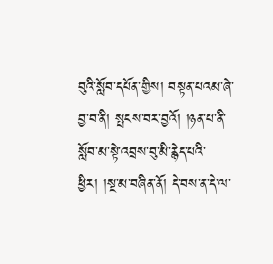བུའི་སློབ་དཔོན་གྱིས། བསྟན་པའམ་ཞེ་བྱ་བ་ནི། སྤངས་བར་བྱའོ། །ཉན་པ་ནི་སློབ་མ་སྟེ་འབྲས་བུ་མི་རྙེད་པའི་ཕྱིར། །སྔ་མ་བཞིན་ནོ། དེ་བས་ན་དེ་ལ་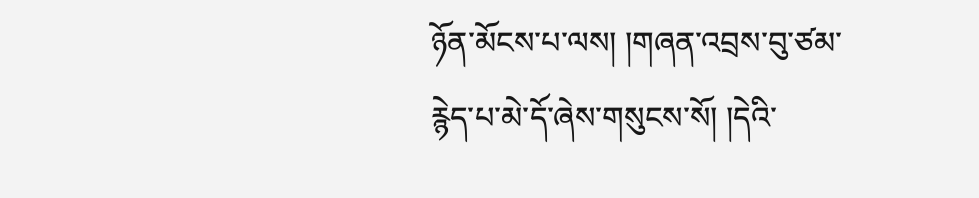ཉོན་མོངས་པ་ལས། །གཞན་འབྲས་བུ་ཙམ་རྙེད་པ་མེ་དོ་ཞེས་གསུངས་སོ། །དེའི་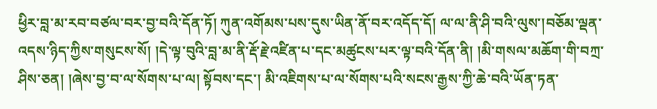ཕྱིར་བླ་མ་རབ་བཙལ་བར་བྱ་བའི་དོན་ཏོ། ཀུན་འགོམས་པས་དུས་ཡིན་ནོ་བར་འདོད་དོ། ལ་ལ་ནི་ཤི་བའི་ལུས་།བཅོམ་ལྡན་འདས་ཉིད་ཀྱིས་གསུངས་སོ། །དེ་ལྟ་བུའི་བླ་མ་ནི་རྡོ་རྗེ་འཛིན་པ་དང་མཚུངས་པར་ལྟ་བའི་དོན་ནི། །མི་གསལ་མཆོག་གི་བཀྲ་ཤིས་ཅན། །ཞེས་བྱ་བ་ལ་སོགས་པ་ལ། སྟོབས་དང་། མི་འཇིགས་པ་ལ་སོགས་པའི་སངས་རྒྱས་ཀྱི་ཆེ་བའི་ཡོན་ཏན་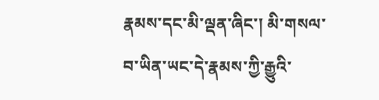རྣམས་དང་མི་ལྡན་ཞིང་། མི་གསལ་བ་ཡིན་ཡང་དེ་རྣམས་ཀྱི་རྒྱུའི་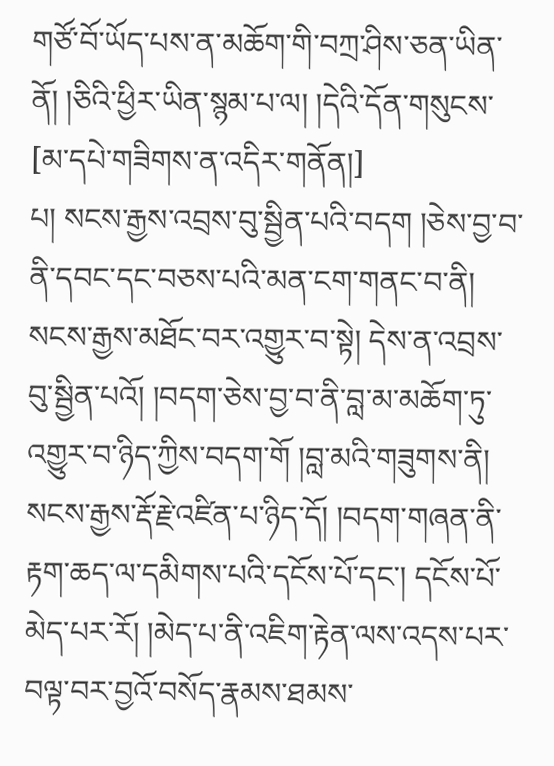གཙོ་བོ་ཡོད་པས་ན་མཆོག་གི་བཀྲ་ཤིས་ཅན་ཡིན་ནོ། །ཅིའི་ཕྱིར་ཡིན་སྙམ་པ་ལ། །དེའི་དོན་གསུངས་
[མ་དཔེ་གཟིགས་ན་འདིར་གནོན།]
པ། སངས་རྒྱས་འབྲས་བུ་སྦྱིན་པའི་བདག །ཅེས་བྱ་བ་ནི་དབང་དང་བཅས་པའི་མན་ངག་གནང་བ་ནི། སངས་རྒྱས་མཐོང་བར་འགྱུར་བ་སྟེ། དེས་ན་འབྲས་བུ་སྦྱིན་པའོ། །བདག་ཅེས་བྱ་བ་ནི་བླ་མ་མཆོག་ཏུ་འགྱུར་བ་ཉིད་ཀྱིས་བདག་གོ །བླ་མའི་གཟུགས་ནི། སངས་རྒྱས་རྡོ་རྗེ་འཛིན་པ་ཉིད་དོ། །བདག་གཞན་ནི་རྟག་ཆད་ལ་དམིགས་པའི་དངོས་པོ་དང་། དངོས་པོ་མེད་པར་རོ། །མེད་པ་ནི་འཇིག་རྟེན་ལས་འདས་པར་བལྟ་བར་བྱའོ་བསོད་རྣམས་ཐམས་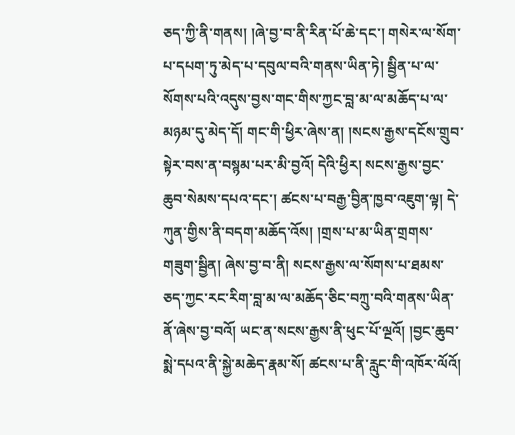ཅད་ཀྱི་ནི་གནས། །ཞེ་བྱ་བ་ནི་རིན་པོ་ཆེ་དང་། གསེར་ལ་སོག་པ་དཔག་ཏུ་མེད་པ་དབུལ་བའི་གནས་ཡིན་ཏེ། སྦྱིན་པ་ལ་སོགས་པའི་འདུས་བྱས་གང་གིས་ཀྱང་བླ་མ་ལ་མཆོད་པ་ལ་མཉམ་དུ་མེད་དོ། གང་གི་ཕྱིར་ཞེས་ན། །སངས་རྒྱས་དངོས་གྲུབ་སྟེར་བས་ན་བསྙམ་པར་མི་བྱའོ། དེའི་ཕྱིར། སངས་རྒྱས་བྱང་ཆུབ་སེམས་དཔའ་དང་། ཚངས་པ་བརྒྱ་བྱིན་ཁྱབ་འཇུག་ལྟ། དེ་ཀུན་གྱིས་ནི་བདག་མཆོད་འོས། །གྲས་པ་མ་ཡིན་གྲགས་གཟུག་སྦྱིན། ཞེས་བྱ་བ་ནི། སངས་རྒྱས་ལ་སོགས་པ་ཐམས་ཅད་ཀྱང་རང་རིག་བླ་མ་ལ་མཆོད་ཅིང་བཀྲུ་བའི་གནས་ཡིན་ནོ་ཞེས་བྱ་བའོ། ཡང་ན་སངས་རྒྱས་ནི་ཕུང་པོ་ལྔའོ། །བྱང་ཆུབ་སྨེ་དཔའ་ནི་སྐྱེ་མཆེད་རྣམ་སོ། ཚངས་པ་ནི་རླུང་གི་འཁོར་ལོའོ།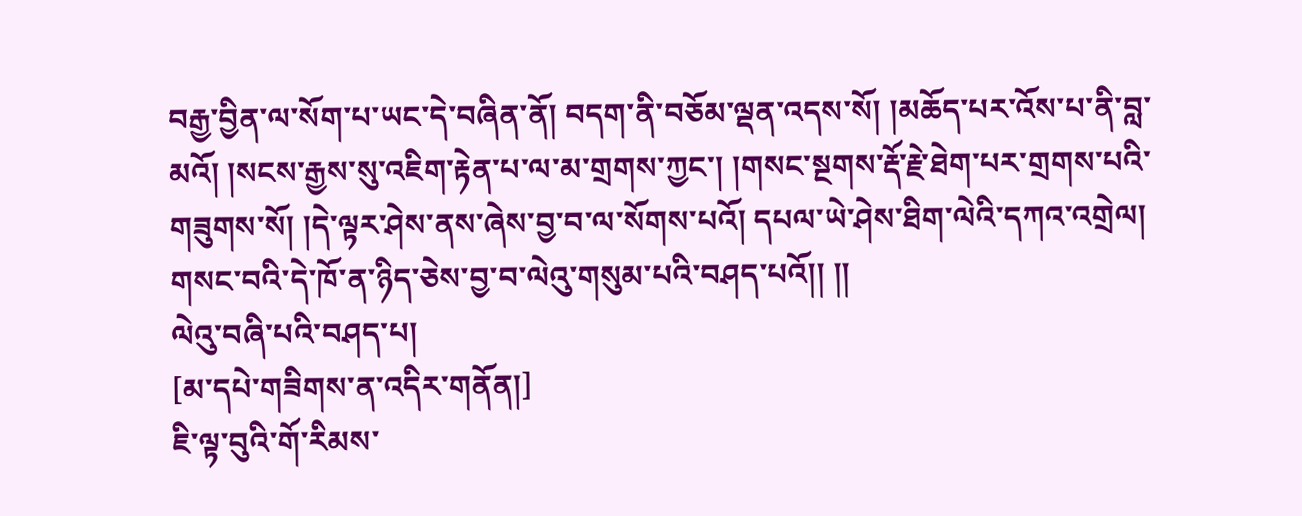བརྒྱ་བྱིན་ལ་སོག་པ་ཡང་དེ་བཞིན་ནོ། བདག་ནི་བཅོམ་ལྡན་འདས་སོ། །མཆོད་པར་འོས་པ་ནི་བླ་མའོ། །སངས་རྒྱས་སུ་འཇིག་རྟེན་པ་ལ་མ་གྲགས་ཀྱང་། །གསང་སྔགས་རྡོ་རྗེ་ཐེག་པར་གྲགས་པའི་གཟུགས་སོ། །དེ་ལྟར་ཤེས་ནས་ཞེས་བྱ་བ་ལ་སོགས་པའོ། དཔལ་ཡེ་ཤེས་ཐིག་ལེའི་དཀའ་འགྲེལ། གསང་བའི་དེ་ཁོ་ན་ཉིད་ཅེས་བྱ་བ་ལེའུ་གསུམ་པའི་བཤད་པའོ།། །།
ལེའུ་བཞི་པའི་བཤད་པ།
[མ་དཔེ་གཟིགས་ན་འདིར་གནོན།]
ཇི་ལྟ་བུའི་གོ་རིམས་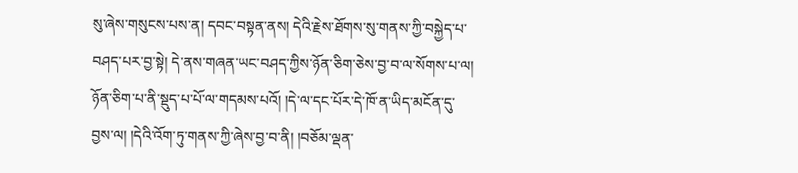སུ་ཞེས་གསུངས་པས་ན། དབང་བསྟན་ནས། དེའི་རྗེས་ཐོགས་སུ་གནས་ཀྱི་བསྐྱེད་པ་བཤད་པར་བྱ་སྟེ། དེ་ནས་གཞན་ཡང་བཤད་ཀྱིས་ཉོན་ཅིག་ཅེས་བྱ་བ་ལ་སོགས་པ་ལ། ཉོན་ཅིག་པ་ནི་སྡུད་པ་པོ་ལ་གདམས་པའོ། །དེ་ལ་དང་པོར་དེ་ཁོ་ན་ཡིད་མངོན་དུ་བྱས་ལ། །དེའི་འོག་ཏུ་གནས་ཀྱི་ཞེས་བྱ་བ་ནི། །བཅོམ་ལྡན་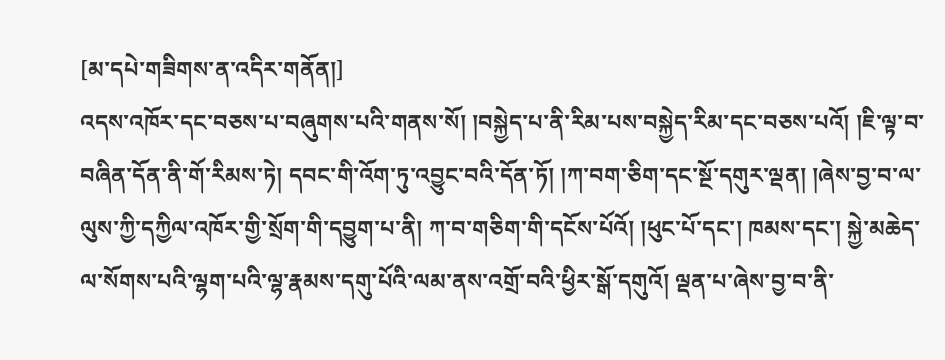[མ་དཔེ་གཟིགས་ན་འདིར་གནོན།]
འདས་འཁོར་དང་བཅས་པ་བཞུགས་པའི་གནས་སོ། །བསྐྱེད་པ་ནི་རིམ་པས་བསྐྱེད་རིམ་དང་བཅས་པའོ། །ཇི་ལྟ་བ་བཞིན་དོན་ནི་གོ་རིམས་ཏེ། དབང་གི་འོག་ཏུ་འབྱུང་བའི་དོན་ཏོ། །ཀ་བག་ཅིག་དང་སྔོ་དགུར་ལྡན། །ཞེས་བྱ་བ་ལ་ལུས་ཀྱི་དཀྱིལ་འཁོར་གྱི་སྲོག་གི་དབྱུག་པ་ནི། ཀ་བ་གཅིག་གི་དངོས་པོའོ། །ཕུང་པོ་དང་། ཁམས་དང་། སྐྱེ་མཆེད་ལ་སོགས་པའི་ལྷག་པའི་ལྷ་རྣམས་དགུ་པོའི་ལམ་ནས་འགྲོ་བའི་ཕྱིར་སྒོ་དགུའོ། ལྡན་པ་ཞེས་བྱ་བ་ནི་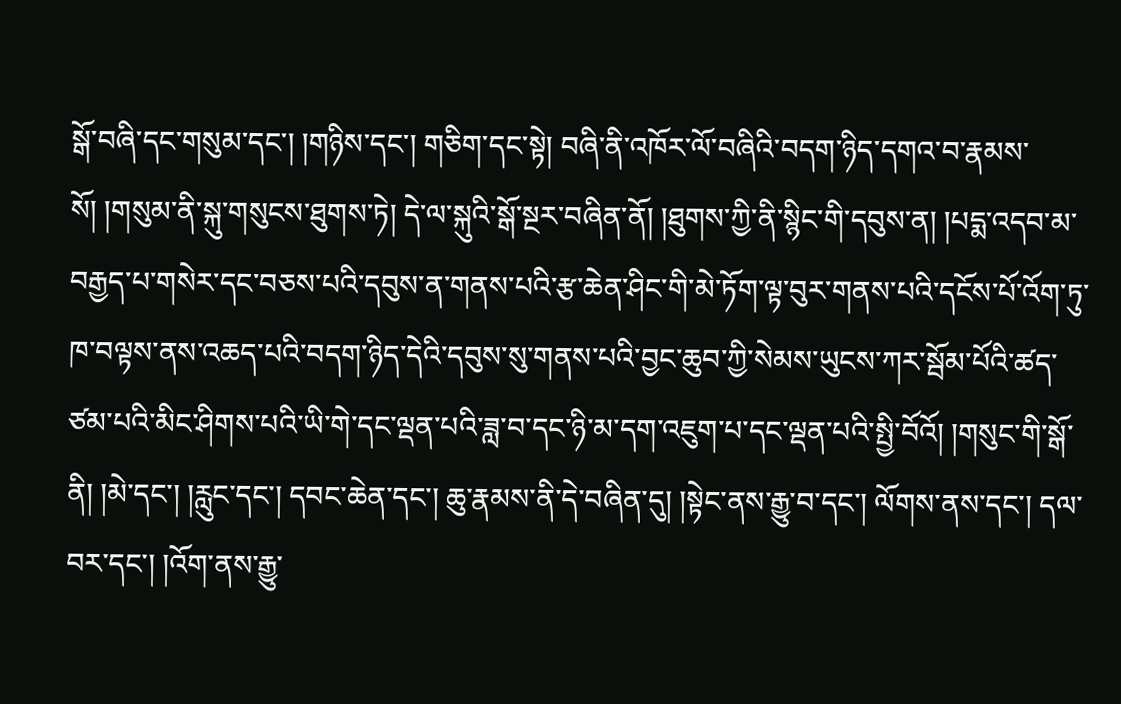སྒོ་བཞི་དང་གསུམ་དང་། །གཉིས་དང་། གཅིག་དང་སྟེ། བཞི་ནི་འཁོར་ལོ་བཞིའི་བདག་ཉིད་དགའ་བ་རྣམས་སོ། །གསུམ་ནི་སྐུ་གསུངས་ཐུགས་ཏེ། དེ་ལ་སྐུའི་སྒོ་སྔར་བཞིན་ནོ། །ཐུགས་ཀྱི་ནི་སྙིང་གི་དབུས་ན། །པདྨ་འདབ་མ་བརྒྱད་པ་གསེར་དང་བཅས་པའི་དབུས་ན་གནས་པའི་རྩ་ཆེན་ཤིང་གི་མེ་ཏོག་ལྟ་བུར་གནས་པའི་དངོས་པོ་འོག་ཏུ་ཁ་བལྟས་ནས་འཆད་པའི་བདག་ཉིད་དེའི་དབུས་སུ་གནས་པའི་བྱང་ཆུབ་ཀྱི་སེམས་ཡུངས་ཀར་སྦོམ་པོའི་ཚད་ཙམ་པའི་མིང་ཤིགས་པའི་ཡི་གེ་དང་ལྡན་པའི་ཟླ་བ་དང་ཉི་མ་དག་འཇུག་པ་དང་ལྡན་པའི་སྤྱི་བོའོ། །གསུང་གི་སྒོ་ནི། །མེ་དང་། །རླུང་དང་། དབང་ཆེན་དང་། ཆུ་རྣམས་ནི་དེ་བཞིན་དུ། །སྟེང་ནས་རྒྱུ་བ་དང་། ལོགས་ནས་དང་། དལ་བར་དང་། །འོག་ནས་རྒྱུ་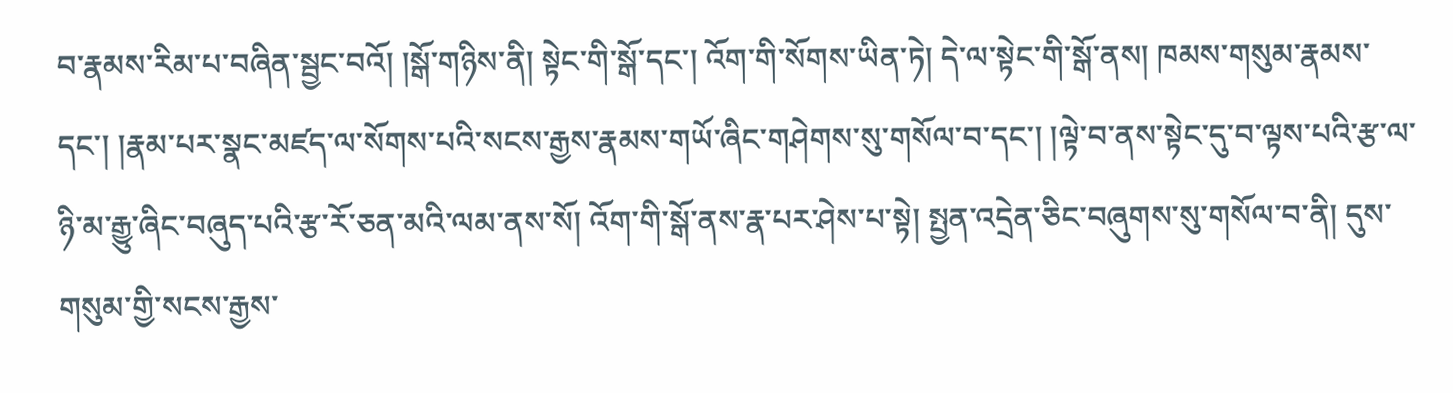བ་རྣམས་རིམ་པ་བཞིན་སྦྱང་བའོ། །སྒོ་གཉིས་ནི། སྟེང་གི་སྒོ་དང་། འོག་གི་སོགས་ཡིན་ཏེ། དེ་ལ་སྟེང་གི་སྒོ་ནས། ཁམས་གསུམ་རྣམས་དང་། །རྣམ་པར་སྣང་མཛད་ལ་སོགས་པའི་སངས་རྒྱས་རྣམས་གཡོ་ཞིང་གཤེགས་སུ་གསོལ་བ་དང་། །ལྟེ་བ་ནས་སྟེང་དུ་བ་ལྟས་པའི་རྩ་ལ་ཉི་མ་རྒྱུ་ཞིང་བཞུད་པའི་རྩ་རོ་ཅན་མའི་ལམ་ནས་སོ། འོག་གི་སྒོ་ནས་རྣ་པར་ཤེས་པ་སྟེ། སྤྱན་འདྲེན་ཅིང་བཞུགས་སུ་གསོལ་བ་ནི། དུས་གསུམ་གྱི་སངས་རྒྱས་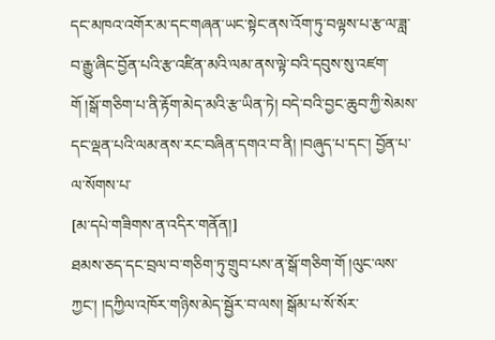དང་མཁའ་འགོར་མ་དང་གཞན་ཡང་སྟེང་ནས་འོག་ཏུ་བལྟས་པ་རྩ་ལ་ཟླ་བ་རྒྱུ་ཞིང་བྱོན་པའི་རྩ་འཛིན་མའི་ལམ་ནས་ལྟེ་བའི་དབུས་སུ་འཛག་གོ །སྒོ་གཅིག་པ་ནི་རྟོག་མེད་མའི་རྩ་ཡིན་ཏེ། བདེ་བའི་བྱང་ཆུབ་ཀྱི་སེམས་དང་ལྡན་པའི་ལམ་ནས་རང་བཞིན་དགའ་བ་ནི། །བཞུད་པ་དང་། བྱོན་པ་ལ་སོགས་པ་
[མ་དཔེ་གཟིགས་ན་འདིར་གནོན།]
ཐམས་ཅད་དང་བྲལ་བ་གཅིག་ཏུ་གྲུབ་པས་ན་སྒོ་གཅིག་གོ །ལུང་ལས་ཀྱང་། །དཀྱིལ་འཁོར་གཉིས་མེད་སྦྱོར་བ་ལས། སྒོམ་པ་སོ་སོར་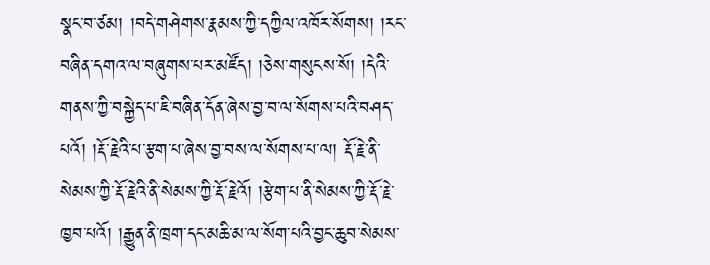སྣང་བ་ཙམ། །བདེ་གཤེགས་རྣམས་ཀྱི་དཀྱིལ་འཁོར་སོགས། །རང་བཞིན་དགའ་ལ་བཞུགས་པར་མཛོད། །ཅེས་གསུངས་སོ། །དེའི་གནས་ཀྱི་བསྐྱེད་པ་ཇི་བཞིན་དོན་ཞེས་བྱ་བ་ལ་སོགས་པའི་བཤད་པའོ། །རྡོ་རྗེའི་པ་རྩག་པ་ཞེས་བྱ་བས་ལ་སོགས་པ་ལ། རྡོ་རྗེ་ནི་སེམས་ཀྱི་རྡོ་རྗེའི་ནི་སེམས་ཀྱི་རྡོ་རྗེའོ། །རྩེག་པ་ནི་སེམས་ཀྱི་རྡོ་རྗེ་ཁྱབ་པའོ། །རྒྱུན་ནི་ཁྲག་དང་མཆི་མ་ལ་སོག་པའི་བྱང་ཆུབ་སེམས་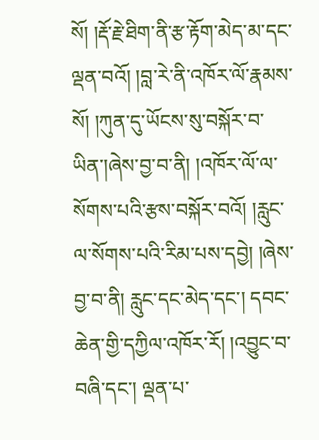སོ། །རྡོ་རྗེ་ཐིག་ནི་རྩ་རྟོག་མེད་མ་དང་ལྡན་བའོ། །བླ་རེ་ནི་འཁོར་ལོ་རྣམས་སོ། །ཀུན་དུ་ཡོངས་སུ་བསྐོར་བ་ཡིན་།ཞེས་བྱ་བ་ནི། །འཁོར་ལོ་ལ་སོགས་པའི་རྩས་བསྐོར་བའོ། །རླུང་ལ་སོགས་པའི་རིམ་པས་དབྱེ། །ཞེས་བྱ་བ་ནི། རླུང་དང་མེད་དང་། དབང་ཆེན་གྱི་དཀྱིལ་འཁོར་རོ། །འབྱུང་བ་བཞི་དང་། ལྡན་པ་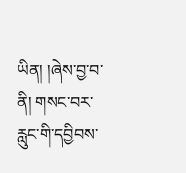ཡིན། །ཞེས་བྱ་བ་ནི། གསང་བར་རླུང་གི་དབྱིབས་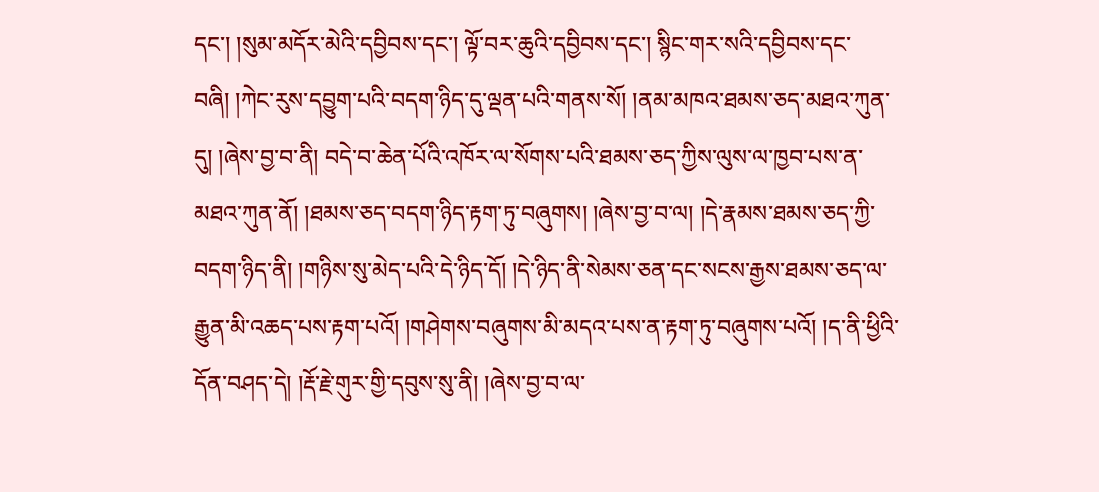དང་། །སུམ་མདོར་མེའི་དབྱིབས་དང་། ལྟོ་བར་ཆུའི་དབྱིབས་དང་། སྙིང་གར་སའི་དབྱིབས་དང་བཞི། །ཀེང་རུས་དབྱུག་པའི་བདག་ཉིད་དུ་ལྡན་པའི་གནས་སོ། །ནམ་མཁའ་ཐམས་ཅད་མཐའ་ཀུན་དུ། །ཞེས་བྱ་བ་ནི། བདེ་བ་ཆེན་པོའི་འཁོར་ལ་སོགས་པའི་ཐམས་ཅད་ཀྱིས་ལུས་ལ་ཁྱབ་པས་ན་མཐའ་ཀུན་ནོ། །ཐམས་ཅད་བདག་ཉིད་རྟག་ཏུ་བཞུགས། །ཞེས་བྱ་བ་ལ། །དེ་རྣམས་ཐམས་ཅད་ཀྱི་བདག་ཉིད་ནི། །གཉིས་སུ་མེད་པའི་དེ་ཉིད་དོ། །དེ་ཉིད་ནི་སེམས་ཅན་དང་སངས་རྒྱས་ཐམས་ཅད་ལ་རྒྱུན་མི་འཆད་པས་རྟག་པའོ། །གཤེགས་བཞུགས་མི་མདའ་པས་ན་རྟག་ཏུ་བཞུགས་པའོ། །ད་ནི་ཕྱིའི་དོན་བཤད་དེ། །རྡོ་རྗེ་གུར་གྱི་དབུས་སུ་ནི། །ཞེས་བྱ་བ་ལ་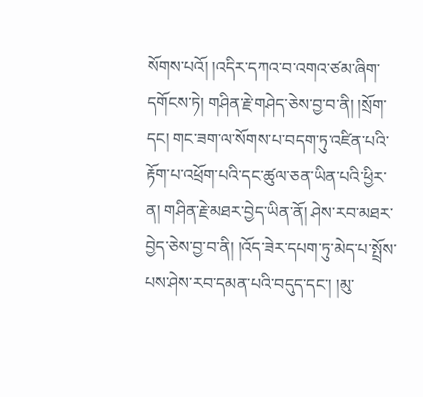སོགས་པའོ། །འདིར་དཀའ་བ་འགའ་ཙམ་ཞིག་དགོངས་ཏེ། གཤིན་རྗེ་གཤེད་ཅེས་བྱ་བ་ནི། །སྲོག་དང། གང་ཟག་ལ་སོགས་པ་བདག་ཏུ་འཛིན་པའི་རྟོག་པ་འཕྲོག་པའི་དང་ཚུལ་ཅན་ཡིན་པའི་ཕྱིར་ན། གཤིན་རྗེ་མཐར་བྱེད་ཡིན་ནོ། ཤེས་རབ་མཐར་བྱེད་ཅེས་བྱ་བ་ནི། །འོད་ཟེར་དཔག་ཏུ་མེད་པ་སྤྲོས་པས་ཤེས་རབ་དམན་པའི་བདུད་དང་། །མུ་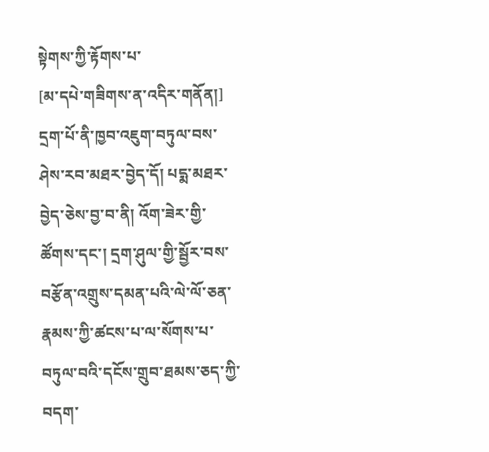སྟེགས་ཀྱི་རྟོགས་པ་
[མ་དཔེ་གཟིགས་ན་འདིར་གནོན།]
དྲག་པོ་ནི་ཁྱབ་འཇུག་བཏུལ་བས་ཤེས་རབ་མཐར་བྱེད་དོ། པདྨ་མཐར་བྱེད་ཅེས་བྱ་བ་ནི། འོག་ཟེར་གྱི་ཚོགས་དང་། དྲག་ཤུལ་གྱི་སྦྱོར་བས་བརྩོན་འགྲུས་དམན་པའི་ལེ་ལོ་ཅན་རྣམས་ཀྱི་ཚངས་པ་ལ་སོགས་པ་བཏུལ་བའི་དངོས་གྲུབ་ཐམས་ཅད་ཀྱི་བདག་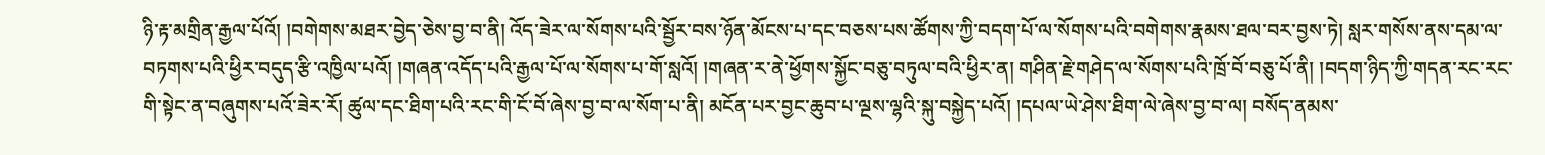ཉི་རྟ་མགྲིན་རྒྱལ་པོའོ། །བགེགས་མཐར་བྱེད་ཅེས་བྱ་བ་ནི། འོད་ཟེར་ལ་སོགས་པའི་སྦྱོར་བས་ཉོན་མོངས་པ་དང་བཅས་པས་ཚོགས་ཀྱི་བདག་པོ་ལ་སོགས་པའི་བགེགས་རྣམས་ཐལ་བར་བྱས་ཏེ། སླར་གསོས་ནས་དམ་ལ་བཏགས་པའི་ཕྱིར་བདུད་རྩི་འཁྱིལ་པའོ། །གཞན་འདོད་པའི་རྒྱལ་པོ་ལ་སོགས་པ་གོ་སླའོ། །གཞན་ར་ནེ་ཕྱོགས་སྐྱོང་བཅུ་བཏུལ་བའི་ཕྱིར་ན། གཤིན་རྗེ་གཤེད་ལ་སོགས་པའི་ཁྲོ་བོ་བཅུ་པོ་ནི། །བདག་ཉིད་ཀྱི་གདན་རང་རང་གི་སྟེང་ན་བཞུགས་པའོ་ཟེར་རོ། ཚུལ་དང་ཐིག་པའི་རང་གི་ངོ་བོ་ཞེས་བྱ་བ་ལ་སོག་པ་ནི། མངོན་པར་བྱང་ཆུབ་པ་ལྔས་ལྷའི་སྐུ་བསྐྱེད་པའོ། །དཔལ་ཡེ་ཤེས་ཐིག་ལེ་ཞེས་བྱ་བ་ལ། བསོད་ནམས་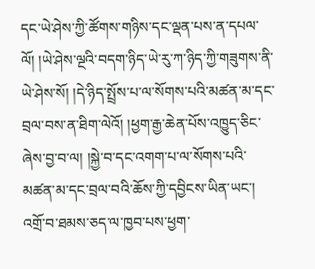དང་ཡེ་ཤེས་ཀྱི་ཚོགས་གཉིས་དང་ལྡན་པས་ན་དཔལ་ལོ། །ཡེ་ཤེས་ལྔའི་བདག་ཉིད་ཡེ་རུ་ཀ་ཉིད་ཀྱི་གཟུགས་ནི་ཡེ་ཤེས་སོ། །དེ་ཉིད་སྤྲོས་པ་ལ་སོགས་པའི་མཚན་མ་དང་བྲལ་བས་ན་ཐིག་ལེའོ། །ཕྱག་རྒྱ་ཆེན་པོས་འཁྱུད་ཅིང་ཞེས་བྱ་བ་ལ། །སྐྱེ་བ་དང་འགག་པ་ལ་སོགས་པའི་མཚན་མ་དང་བྲལ་བའི་ཆོས་ཀྱི་དབྱིངས་ཡིན་ཡང་། འགྲོ་བ་ཐམས་ཅད་ལ་ཁྱབ་པས་ཕྱག་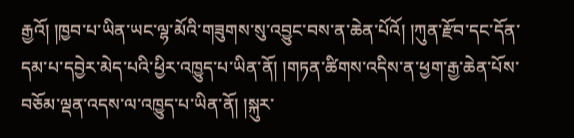རྒྱའོ། །ཁྱབ་པ་ཡིན་ཡང་ལྷ་མོའི་གཟུགས་སུ་འབྱུང་བས་ན་ཆེན་པོའོ། །ཀུན་རྫོབ་དང་དོན་དམ་པ་དབྱེར་མེད་པའི་ཕྱིར་འཁྱུད་པ་ཡིན་ནོ། །གཏན་ཚིགས་འདིས་ན་ཕྱག་རྒྱ་ཆེན་པོས་བཅོམ་ལྡན་འདས་ལ་འཁྱུད་པ་ཡིན་ནོ། །སྐུར་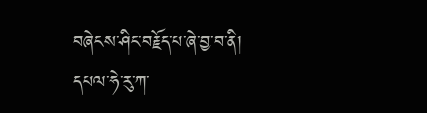བཞེངས་ཤིང་བརྗོད་པ་ཞེ་བྱ་བ་ནི། དཔལ་ཧེ་རུ་ཀ་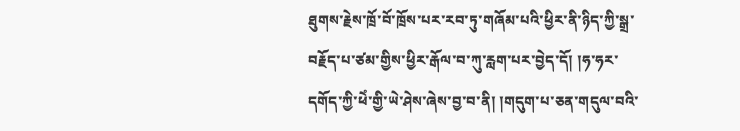ཐུགས་རྗེས་ཁྲོ་བོ་ཁྲོས་པར་རབ་ཏུ་གཞོམ་པའི་ཕྱིར་ནི་ཉིད་ཀྱི་སྒྲ་བརྗོད་པ་ཙམ་གྱིས་ཕྱིར་རྒོལ་བ་ཀུ་རླག་པར་བྱེད་དོ། །ཧ་ཧར་དགོད་ཀྱི་ཕེཾ་གྱི་ཡེ་ཤེས་ཞེས་བྱ་བ་ནི། །གདུག་པ་ཅན་གདུལ་བའི་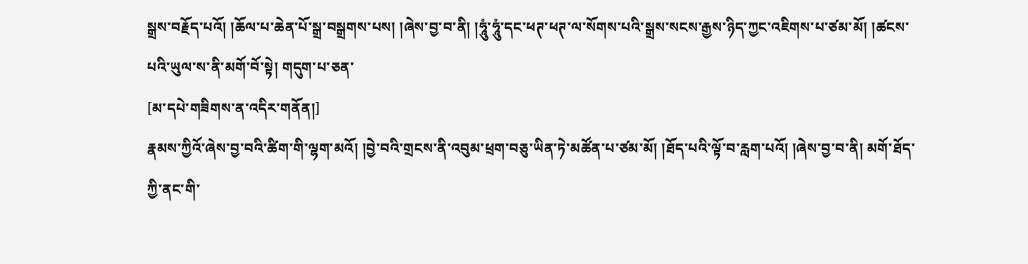སྒྲས་བརྗོད་པའོ། །ཆོལ་པ་ཆེན་པོ་སྒྲ་བསྒྲགས་པས། །ཞེས་བྱ་བ་ནི། །ཧཱུཾ་ཧཱུཾ་དང་ཕཊ་ཕཊ་ལ་སོགས་པའི་སྒྲས་སངས་རྒྱས་ཉིད་ཀྱང་འཇིགས་པ་ཙམ་མོ། །ཚངས་པའི་ཡུལ་ས་ནི་མགོ་བོ་སྟེ། གདུག་པ་ཅན་
[མ་དཔེ་གཟིགས་ན་འདིར་གནོན།]
རྣམས་ཀྱིའོ་ཞེས་བྱ་བའི་ཚིག་གི་ལྷག་མའོ། །བྱེ་བའི་གྲངས་ནི་འབུམ་ཕྲག་བཅུ་ཡིན་ཏེ་མཚོན་པ་ཙམ་མོ། །ཐོད་པའི་ལྟོ་བ་རླག་པའོ། །ཞེས་བྱ་བ་ནི། མགོ་ཐོད་ཀྱི་ནང་གི་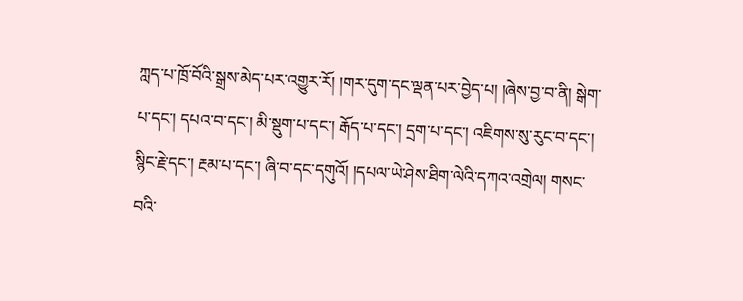ཀླད་པ་ཁྲོ་བོའི་སྒྲས་མེད་པར་འགྱུར་རོ། །གར་དུག་དང་ལྡན་པར་བྱེད་པ། །ཞེས་བྱ་བ་ནི། སྒེག་པ་དང་། དཔའ་བ་དང་། མི་སྡུག་པ་དང་། རྒོད་པ་དང་། དྲག་པ་དང་། འཇིགས་སུ་རུང་བ་དང་། སྙིང་རྗེ་དང་། རྔམ་པ་དང་། ཞི་བ་དང་དགུའོ། །དཔལ་ཡེ་ཤེས་ཐིག་ལེའི་དཀའ་འགྲེལ། གསང་བའི་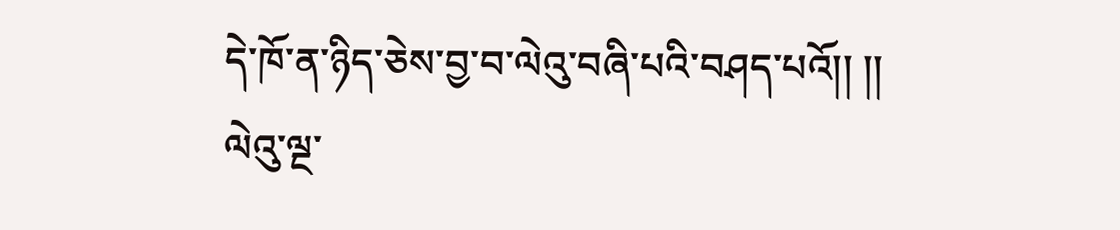དེ་ཁོ་ན་ཉིད་ཅེས་བྱ་བ་ལེའུ་བཞི་པའི་བཤད་པའོ།། །།
ལེའུ་ལྔ་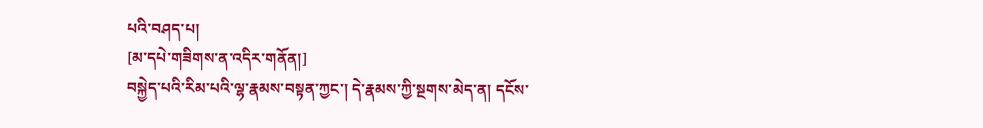པའི་བཤད་པ།
[མ་དཔེ་གཟིགས་ན་འདིར་གནོན།]
བསྐྱེད་པའི་རིམ་པའི་ལྷ་རྣམས་བསྟན་ཀྱང་། དེ་རྣམས་ཀྱི་སྔགས་མེད་ན། དངོས་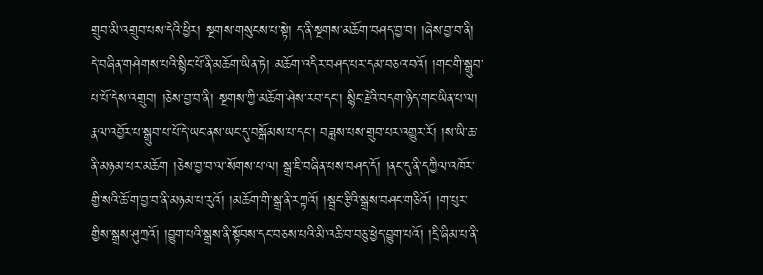གྲུབ་མི་འགྲུབ་པས་དེའི་ཕྱིར། སྔགས་གསུངས་པ་སྟེ། ད་ནི་སྔགས་མཆོག་བཤད་བྱ་བ། །ཞེས་བྱ་བ་ནི། དེ་བཞིན་གཤེགས་པའི་སྙིང་པོ་ནི་མཆོག་ཡིན་ཏེ། མཆོག་འདིར་བཤད་པར་དམ་བཅའ་བའོ། །གང་གི་སྒྲུབ་པ་པོ་དེས་འགྲུབ། །ཅེས་བྱ་བ་ནི། སྔགས་ཀྱི་མཆོག་ཤེས་རབ་དང་། སྙིང་རྗེའི་བདག་ཉིད་གང་ཡིན་པ་ལ། རྣལ་འབྱོར་པ་སྒྲུབ་པ་པོ་དེ་ཡང་ནས་ཡང་དུ་བསྒོམས་པ་དང་། བཟླས་པས་གྲུབ་པར་འགྱུར་རོ། །ས་ཡི་ཆ་ནི་མཉམ་པར་མཆོག །ཅེས་བྱ་བ་ལ་སོགས་པ་ལ། སྒྲ་ཇི་བཞིན་པས་བཤད་དོ། །ནང་དུ་ནི་དཀྱིལ་འཁོར་གྱི་སའི་ཆོ་ག་བྱ་བ་ནི་མཉམ་པ་རུའོ། །མཆོག་གི་སྒྲ་ནི་རཀྟའོ། །སྦྲང་རྩིའི་སྒྲས་བཤང་གཅིའོ། །ག་པུར་གྱིས་སྒྲས་ཤུཀྲའོ། །བྱུག་པའི་སྒྲས་ནི་སྟོབས་དང་བཅས་པའི་མི་འཆི་བ་བཅུ་ཕྱེད་བྱུག་པའོ། །དྲི་ཞིམ་པ་ནི་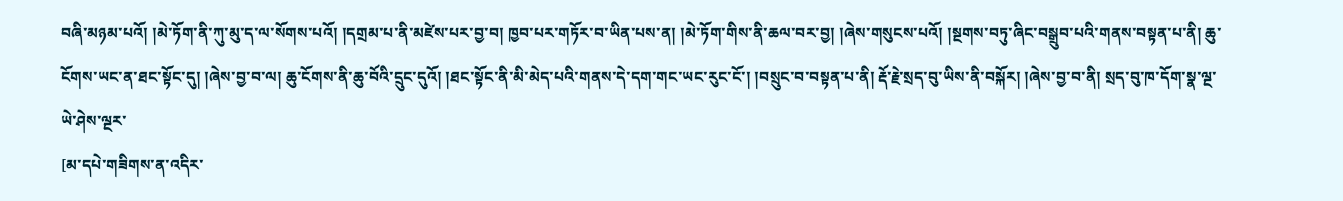བཞི་མཉམ་པའོ། །མེ་ཏོག་ནི་ཀུ་མུ་ད་ལ་སོགས་པའོ། །དགྲམ་པ་ནི་མཛེས་པར་བྱ་བ། ཁྱབ་པར་གཏོར་བ་ཡིན་པས་ན། །མེ་ཏོག་གིས་ནི་ཆལ་བར་བྱ། །ཞེས་གསུངས་པའོ། །སྔགས་བཏུ་ཞིང་བསྒྲུབ་པའི་གནས་བསྟན་པ་ནི། ཆུ་ངོགས་ཡང་ན་ཐང་སྟོང་དུ། །ཞེས་བྱ་བ་ལ། ཆུ་ངོགས་ནི་ཆུ་བོའི་དྲུང་དུའོ། །ཐང་སྟོང་ནི་མི་མེད་པའི་གནས་དེ་དག་གང་ཡང་རུང་ངོ་། །བསྲུང་བ་བསྟན་པ་ནི། རྡོ་རྗེ་སྲད་བུ་ཡིས་ནི་བསྐོར། །ཞེས་བྱ་བ་ནི། སྲད་བུ་ཁ་དོག་སྣ་ལྔ་ཡེ་ཤེས་ལྔར་
[མ་དཔེ་གཟིགས་ན་འདིར་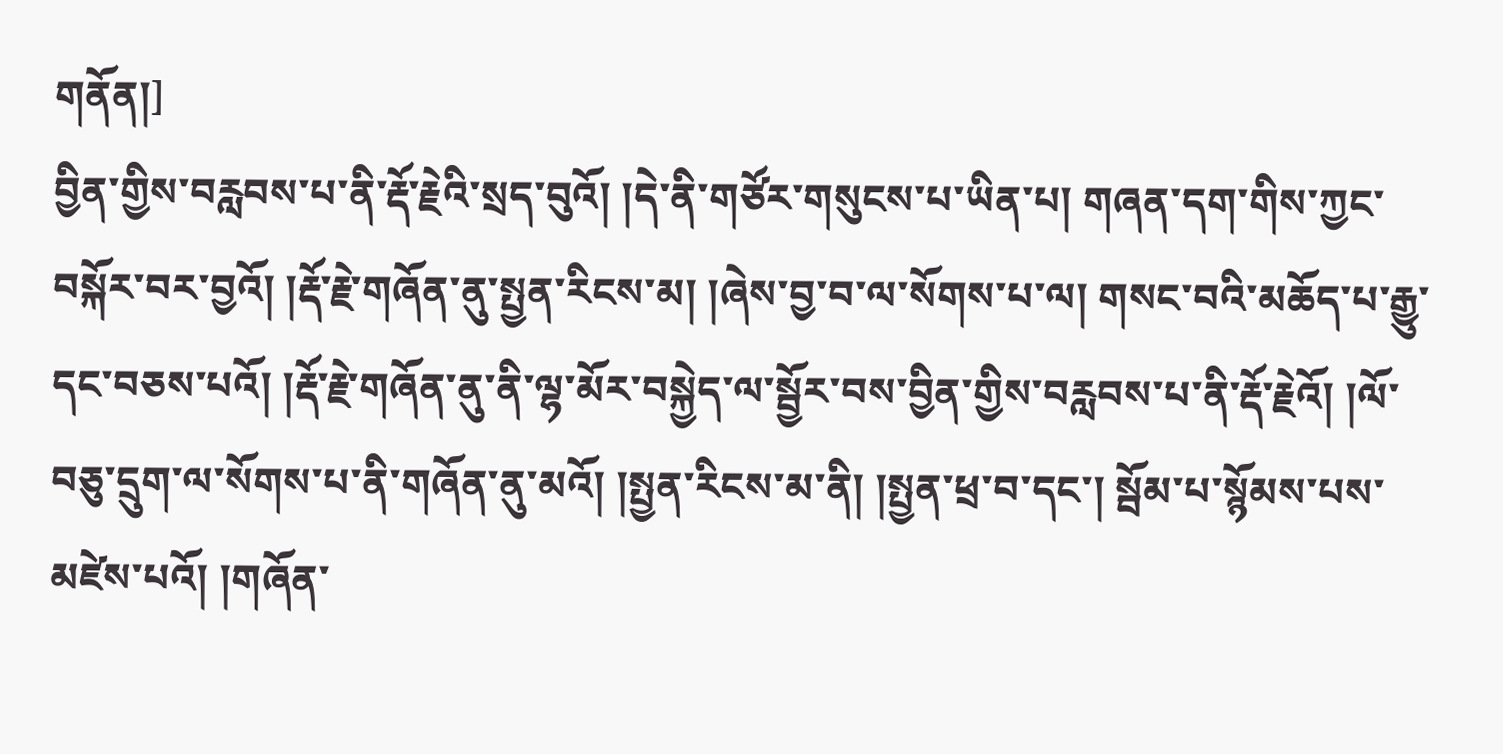གནོན།]
བྱིན་གྱིས་བརླབས་པ་ནི་རྡོ་རྗེའི་སྲད་བུའོ། །དེ་ནི་གཙོར་གསུངས་པ་ཡིན་པ། གཞན་དག་གིས་ཀྱང་བསྐོར་བར་བྱའོ། །རྡོ་རྗེ་གཞོན་ནུ་སྤྱན་རིངས་མ། །ཞེས་བྱ་བ་ལ་སོགས་པ་ལ། གསང་བའི་མཆོད་པ་རྒྱུ་དང་བཅས་པའོ། །རྡོ་རྗེ་གཞོན་ནུ་ནི་ལྷ་མོར་བསྐྱེད་ལ་སྦྱོར་བས་བྱིན་གྱིས་བརླབས་པ་ནི་རྡོ་རྗེའོ། །ལོ་བཅུ་དྲུག་ལ་སོགས་པ་ནི་གཞོན་ནུ་མའོ། །སྤྱན་རིངས་མ་ནི། །སྤྱན་ཕྲ་བ་དང་། སྦོམ་པ་སྙོམས་པས་མཛེས་པའོ། །གཞོན་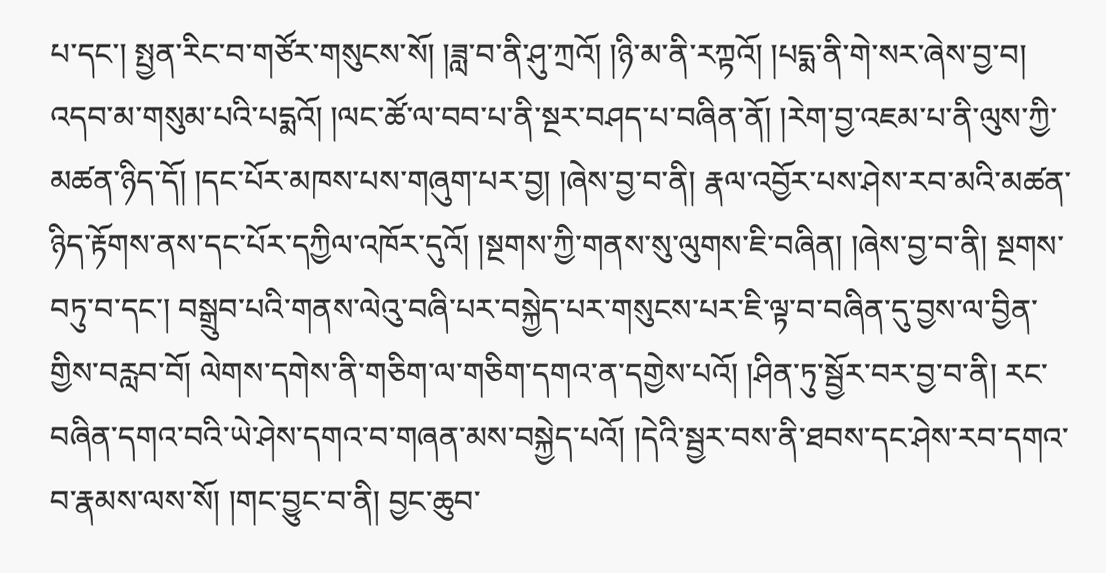པ་དང་། སྤྱན་རིང་བ་གཙོར་གསུངས་སོ། །ཟླ་བ་ནི་ཤུ་ཀྲའོ། །ཉི་མ་ནི་རཀྟའོ། །པདྨ་ནི་གེ་སར་ཞེས་བྱ་བ། འདབ་མ་གསུམ་པའི་པདྨའོ། །ལང་ཚོ་ལ་བབ་པ་ནི་སྔར་བཤད་པ་བཞིན་ནོ། །རེག་བྱ་འཇམ་པ་ནི་ལུས་ཀྱི་མཚན་ཉིད་དོ། །དང་པོར་མཁས་པས་གཞུག་པར་བྱ། །ཞེས་བྱ་བ་ནི། རྣལ་འབྱོར་པས་ཤེས་རབ་མའི་མཚན་ཉིད་རྟོགས་ནས་དང་པོར་དཀྱིལ་འཁོར་དུའོ། །སྔགས་ཀྱི་གནས་སུ་ལུགས་ཇི་བཞིན། །ཞེས་བྱ་བ་ནི། སྔགས་བཏུ་བ་དང་། བསྒྲུབ་པའི་གནས་ལེའུ་བཞི་པར་བསྐྱེད་པར་གསུངས་པར་ཇི་ལྟ་བ་བཞིན་དུ་བྱས་ལ་བྱིན་གྱིས་བརླབ་བོ། ལེགས་དགེས་ནི་གཅིག་ལ་གཅིག་དགའ་ན་དགྱེས་པའོ། །ཤིན་ཏུ་སྦྱོར་བར་བྱ་བ་ནི། རང་བཞིན་དགའ་བའི་ཡེ་ཤེས་དགའ་བ་གཞན་མས་བསྐྱེད་པའོ། །དེའི་སྦྱར་བས་ནི་ཐབས་དང་ཤེས་རབ་དགའ་བ་རྣམས་ལས་སོ། །གང་བྱུང་བ་ནི། བྱང་ཆུབ་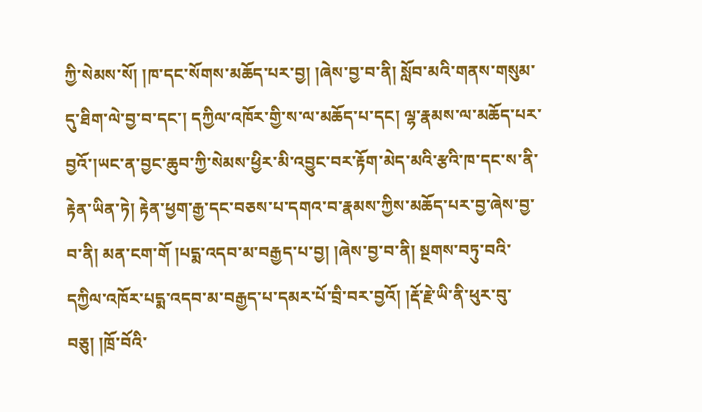ཀྱི་སེམས་སོ། །ཁ་དང་སོགས་མཆོད་པར་བྱ། །ཞེས་བྱ་བ་ནི། སློབ་མའི་གནས་གསུམ་དུ་ཐིག་ལེ་བྱ་བ་དང་། དཀྱིལ་འཁོར་གྱི་ས་ལ་མཆོད་པ་དང། ལྷ་རྣམས་ལ་མཆོད་པར་བྱའོ་།ཡང་ན་བྱང་ཆུབ་ཀྱི་སེམས་ཕྱིར་མི་འབྱུང་བར་རྟོག་མེད་མའི་རྩའི་ཁ་དང་ས་ནི་རྟེན་ཡིན་ཏེ། རྟེན་ཕྱག་རྒྱ་དང་བཅས་པ་དགའ་བ་རྣམས་ཀྱིས་མཆོད་པར་བྱ་ཞེས་བྱ་བ་ནི། མན་ངག་གོ །པདྨ་འདབ་མ་བརྒྱད་པ་བྱ། །ཞེས་བྱ་བ་ནི། སྔགས་བཏུ་བའི་དཀྱིལ་འཁོར་པདྨ་འདབ་མ་བརྒྱད་པ་དམར་པོ་བྲི་བར་བྱའོ། །རྡོ་རྗེ་ཡི་ནི་ཕུར་བུ་བཅུ། །ཁྲོ་བོའི་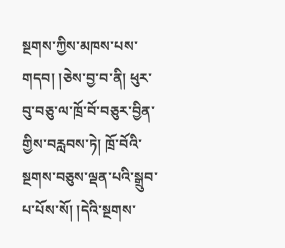སྔགས་ཀྱིས་མཁས་པས་གདབ། །ཅེས་བྱ་བ་ནི། ཕུར་བུ་བཅུ་ལ་ཁྲོ་བོ་བཅུར་བྱིན་གྱིས་བརླབས་ཏེ། ཁྲོ་བོའི་སྔགས་བཅུས་ལྡན་པའི་སྒྲུབ་པ་པོས་སོ། །དེའི་སྔགས་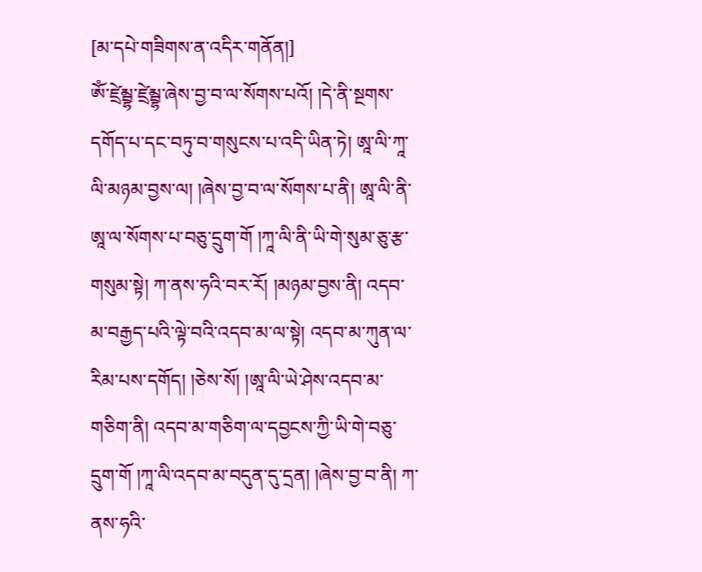[མ་དཔེ་གཟིགས་ན་འདིར་གནོན།]
ཨོཾ་ཛྲེམྦྷ་ཛྲེམྦྷ་ཞེས་བྱ་བ་ལ་སོགས་པའོ། །དེ་ནི་སྔགས་དགོད་པ་དང་བཏུ་བ་གསུངས་པ་འདི་ཡིན་ཏེ། ཨཱ་ལི་ཀཱ་ལི་མཉམ་བྱས་ལ། །ཞེས་བྱ་བ་ལ་སོགས་པ་ནི། ཨཱ་ལི་ནི་ཨཱ་ལ་སོགས་པ་བཅུ་དྲུག་གོ །ཀཱ་ལི་ནི་ཡི་གེ་སུམ་ཅུ་རྩ་གསུམ་སྟེ། ཀ་ནས་ཧའི་བར་རོ། །མཉམ་བྱས་ནི། འདབ་མ་བརྒྱད་པའི་ལྟེ་བའི་འདབ་མ་ལ་སྟེ། འདབ་མ་ཀུན་ལ་རིམ་པས་དགོད། །ཅེས་སོ། །ཨཱ་ལི་ཡེ་ཤེས་འདབ་མ་གཅིག་ནི། འདབ་མ་གཅིག་ལ་དབྱངས་ཀྱི་ཡི་གེ་བཅུ་དྲུག་གོ །ཀཱ་ལི་འདབ་མ་བདུན་དུ་དྲན། །ཞེས་བྱ་བ་ནི། ཀ་ནས་ཧའི་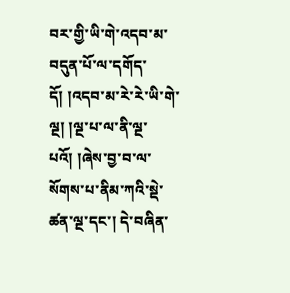བར་གྱི་ཡི་གེ་འདབ་མ་བདུན་པོ་ལ་དགོད་དོ། །འདབ་མ་རེ་རེ་ཡི་གེ་ལྔ། །ལྔ་པ་ལ་ནི་ལྔ་པའོ། །ཞེས་བྱ་བ་ལ་སོགས་པ་ནིམ་ཀའི་སྡེ་ཚན་ལྔ་དང་། དེ་བཞིན་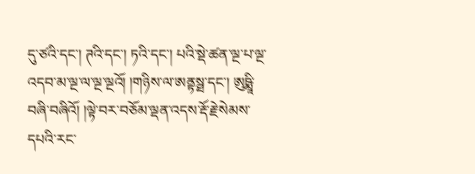དུ་ཙའི་དང་། ཊའི་དང་། ཏའི་དང་། པའི་སྡེ་ཚན་ལྔ་པ་ལྔ་འདབ་མ་ལྔ་ལ་ལྔ་ལྔའོ། །གཉིས་ལ་ཨནྟསྠ་དང་། ཨུཥྨཱི་བཞི་བཞིའོ། །ལྟེ་བར་བཅོམ་ལྡན་འདས་རྡོ་རྗེ་སེམས་དཔའི་རང་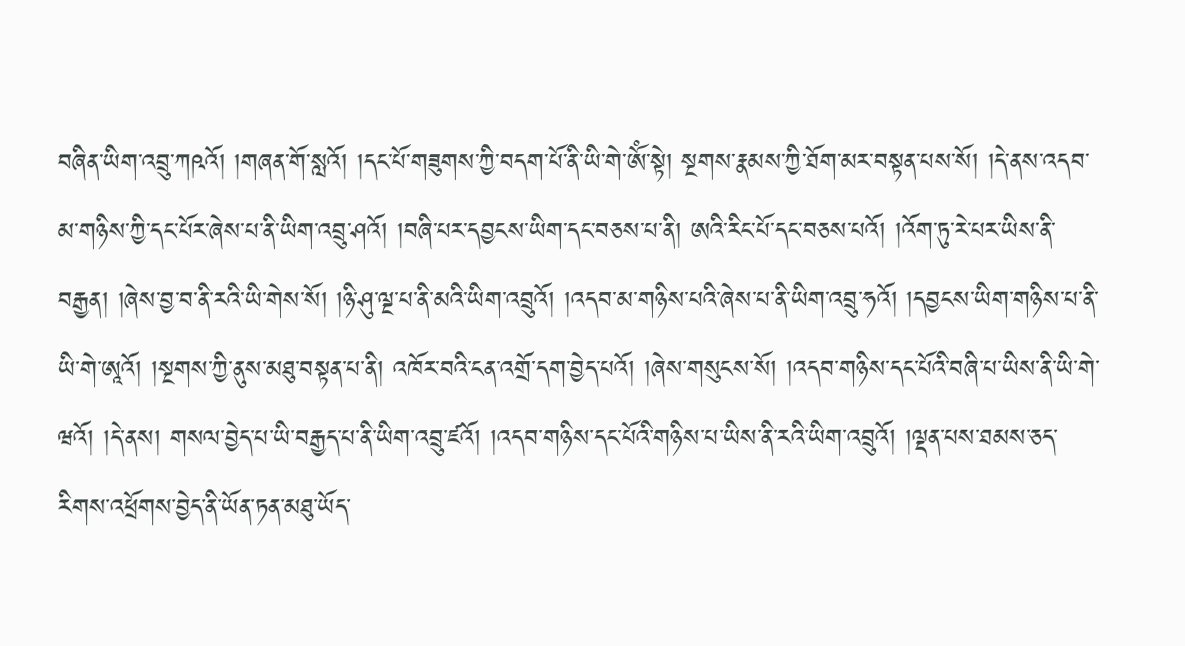བཞིན་ཡིག་འབྲུ་ཀཥའོ། །གཞན་གོ་སླའོ། །དང་པོ་གཟུགས་ཀྱི་བདག་པོ་ནི་ཡི་གེ་ཨོཾ་སྟེ། སྔགས་རྣམས་ཀྱི་ཐོག་མར་བསྟན་པས་སོ། །དེ་ནས་འདབ་མ་གཉིས་ཀྱི་དང་པོར་ཞེས་པ་ནི་ཡིག་འབྲུ་ཤའོ། །བཞི་པར་དབྱངས་ཡིག་དང་བཅས་པ་ནི། ཨའི་རིང་པོ་དང་བཅས་པའོ། །འོག་ཏུ་རེ་པར་ཡིས་ནི་བརྒྱན། །ཞེས་བྱ་བ་ནི་རའི་ཡི་གེས་སོ། །ཉི་ཤུ་ལྔ་པ་ནི་མའི་ཡིག་འབྲུའོ། །འདབ་མ་གཉིས་པའི་ཞེས་པ་ནི་ཡིག་འབྲུ་ཧའོ། །དབྱངས་ཡིག་གཉིས་པ་ནི་ཡི་གེ་ཨཱའོ། །སྔགས་ཀྱི་ནུས་མཐུ་བསྟན་པ་ནི། འཁོར་བའི་ངན་འགྲོ་དག་བྱེད་པའོ། །ཞེས་གསུངས་སོ། །འདབ་གཉིས་དང་པོའི་བཞི་པ་ཡིས་ནི་ཡི་གེ་ཝའོ། །དེ་ནས། གསལ་བྱེད་པ་ཡི་བརྒྱད་པ་ནི་ཡིག་འབྲུ་ཛའོ། །འདབ་གཉིས་དང་པོའི་གཉིས་པ་ཡིས་ནི་རའི་ཡིག་འབྲུའོ། །ལྡན་པས་ཐམས་ཅད་རིགས་འཕྲོགས་བྱེད་ནི་ཡོན་ཏན་མཐུ་ཡོད་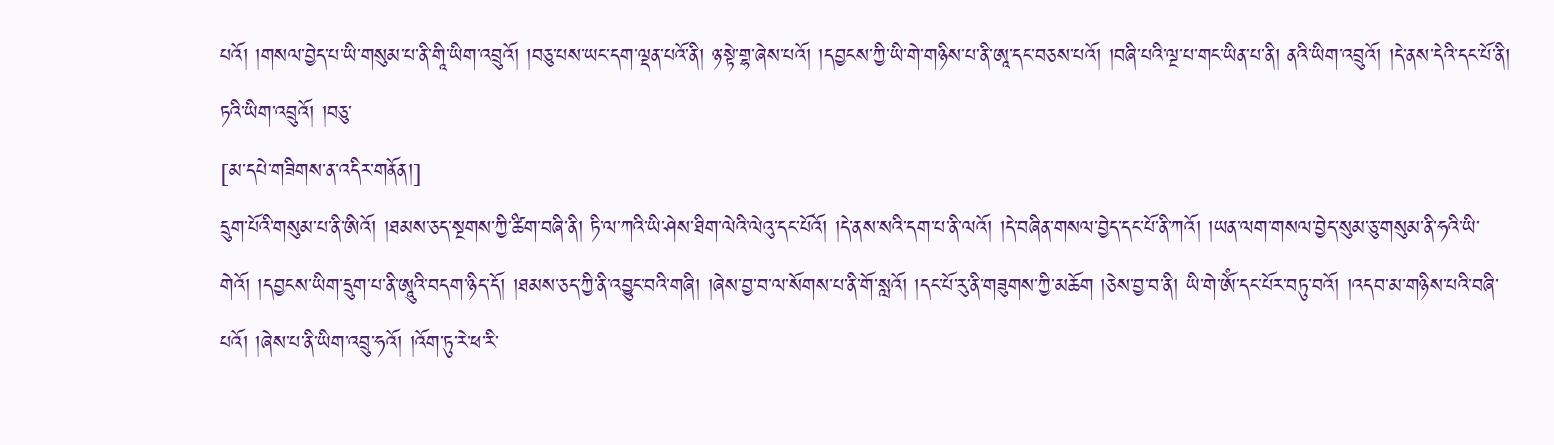པའོ། །གསལ་བྱེད་པ་ཡི་གསུམ་པ་ནི་གཱི་ཡིག་འབྲུའོ། །བཅུ་པས་ཡང་དག་ལྡན་པའོ་ནི། ཉ་སྟེ་གྷ་ཞེས་པའོ། །དབྱངས་ཀྱི་ཡི་གེ་གཉིས་པ་ནི་ཨཱ་དང་བཅས་པའོ། །བཞི་པའི་ལྔ་པ་གང་ཡིན་པ་ནི། ནའི་ཡིག་འབྲུའོ། །དེ་ནས་དེའི་དང་པོ་ནི། ཏའི་ཡིག་འབྲུའོ། །བཅུ་
[མ་དཔེ་གཟིགས་ན་འདིར་གནོན།]
དྲུག་པོའི་གསུམ་པ་ནི་ཨིའོ། །ཐམས་ཅད་སྔགས་ཀྱི་ཚིག་བཞི་ནི། ཏི་ལ་ཀའི་ཡི་ཤེས་ཐིག་ལེའི་ལེའུ་དང་པོའོ། །དེ་ནས་སའི་དག་པ་ནི་ལའོ། །དེ་བཞིན་གསལ་བྱེད་དང་པོ་ནི་ཀའོ། །ཡན་ལག་གསལ་བྱེད་སུམ་ཅུ་གསུམ་ནི་ཧའི་ཡི་གེའོ། །དབྱངས་ཡིག་དྲུག་པ་ནི་ཨཱུའི་བདག་ཉིད་དོ། །ཐམས་ཅད་ཀྱི་ནི་འབྱུང་བའི་གཞི། །ཞེས་བྱ་བ་ལ་སོགས་པ་ནི་གོ་སླའོ། །དང་པོ་རུ་ནི་གཟུགས་ཀྱི་མཆོག །ཅེས་བྱ་བ་ནི། ཡི་གེ་ཨོཾ་དང་པོར་བཏུ་བའོ། །འདབ་མ་གཉིས་པའི་བཞི་པའོ། །ཞེས་པ་ནི་ཡིག་འབྲུ་ཧའོ། །འོག་ཏུ་རེ་ཕ་རི་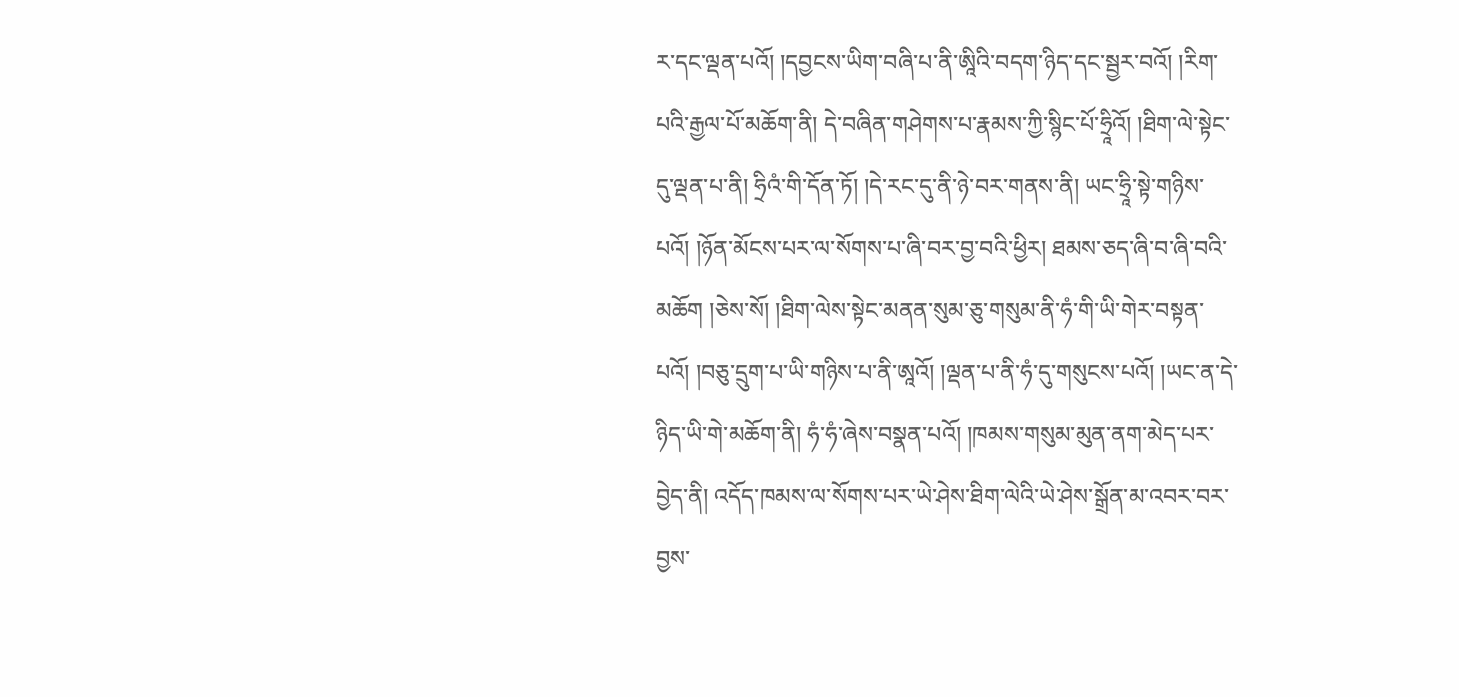ར་དང་ལྡན་པའོ། །དབྱངས་ཡིག་བཞི་པ་ནི་ཨཱིའི་བདག་ཉིད་དང་སྦྱར་བའོ། །རིག་པའི་རྒྱལ་པོ་མཆོག་ནི། དེ་བཞིན་གཤེགས་པ་རྣམས་ཀྱི་སྙིང་པོ་ཧྲཱིའོ། །ཐིག་ལེ་སྟེང་དུ་ལྡན་པ་ནི། ཧྲིའཾ་གི་དོན་ཏོ། །དེ་རང་དུ་ནི་ཉེ་བར་གནས་ནི། ཡང་ཧྲཱི་སྟེ་གཉིས་པའོ། །ཉོན་མོངས་པར་ལ་སོགས་པ་ཞི་བར་བྱ་བའི་ཕྱིར། ཐམས་ཅད་ཞི་བ་ཞི་བའི་མཆོག །ཅེས་སོ། །ཐིག་ལེས་སྟེང་མནན་སུམ་ཅུ་གསུམ་ནི་ཧཾ་གི་ཡི་གེར་བསྟན་པའོ། །བཅུ་དྲུག་པ་ཡི་གཉིས་པ་ནི་ཨཱའོ། །ལྡན་པ་ནི་ཧཾ་དུ་གསུངས་པའོ། །ཡང་ན་དེ་ཉིད་ཡི་གེ་མཆོག་ནི། ཧཾ་ཧཾ་ཞེས་བསྣན་པའོ། །ཁམས་གསུམ་མུན་ནག་མེད་པར་བྱེད་ནི། འདོད་ཁམས་ལ་སོགས་པར་ཡེ་ཤེས་ཐིག་ལེའི་ཡེ་ཤེས་སྒྲོན་མ་འབར་བར་བྱས་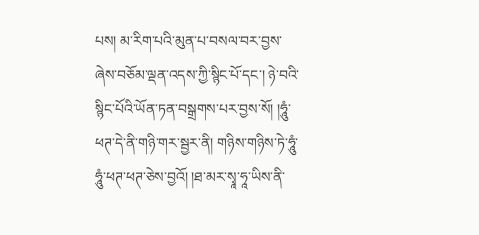པས། མ་རིག་པའི་མུན་པ་བསལ་བར་བྱས་ཞེས་བཅོམ་ལྡན་འདས་ཀྱི་སྙིང་པོ་དང་། ཉེ་བའི་སྙིང་པོའི་ཡོན་ཏན་བསྒྲགས་པར་བྱས་སོ། །ཧཱུཾ་ཕཊ་དེ་ནི་གཉི་གར་སྦྱར་ནི། གཉིས་གཉིས་ཏེ་ཧཱུཾ་ཧཱུཾ་ཕཊ་ཕཊ་ཅེས་བྱའོ། །ཐ་མར་སྭཱ་ཧཱ་ཡིས་ནི་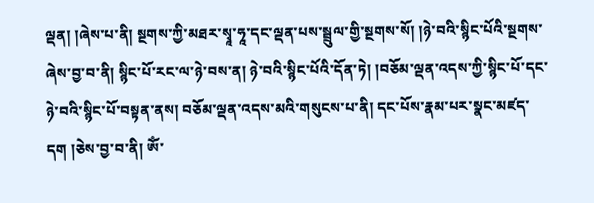ལྡན། །ཞེས་པ་ནི། སྔགས་ཀྱི་མཐར་སྭཱ་ཧཱ་དང་ལྡན་པས་སྦྲུལ་གྱི་སྔགས་སོ། །ཉེ་བའི་སྙིང་པོའི་སྔགས་ཞེས་བྱ་བ་ནི། སྙིང་པོ་རང་ལ་ཉེ་བས་ན། ཉེ་བའི་སྙིང་པོའི་དོན་ཏེ། །བཅོམ་ལྡན་འདས་ཀྱི་སྙིང་པོ་དང་ཉེ་བའི་སྙིང་པོ་བསྟན་ནས། བཅོམ་ལྡན་འདས་མའི་གསུངས་པ་ནི། དང་པོས་རྣམ་པར་སྣང་མཛད་དག །ཅེས་བྱ་བ་ནི། ཨོཾ་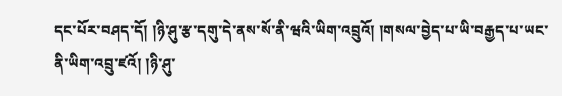དང་པོར་བཤད་དོ། །ཉི་ཤུ་རྩ་དགུ་དེ་ནས་སོ་ནི་ཝའི་ཡིག་འབྲུའོ། །གསལ་བྱེད་པ་ཡི་བརྒྱད་པ་ཡང་ནི་ཡིག་འབྲུ་ཛའོ། །ཉི་ཤུ་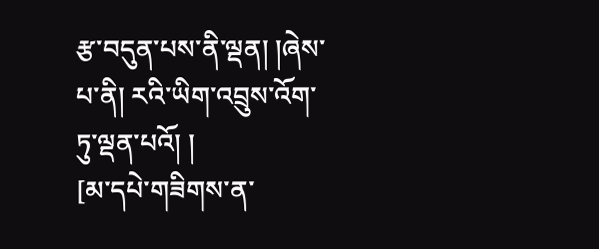རྩ་བདུན་པས་ནི་ལྡན། །ཞེས་པ་ནི། རའི་ཡིག་འབྲུས་འོག་ཏུ་ལྡན་པའོ། །
[མ་དཔེ་གཟིགས་ན་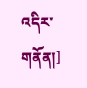འདིར་གནོན།]